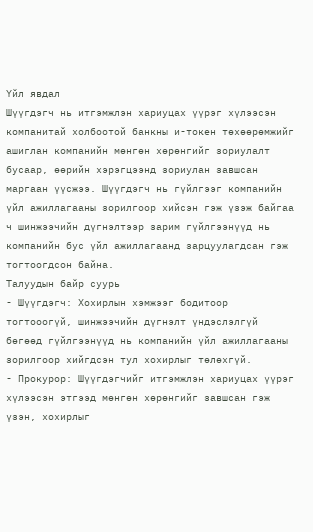Үйл явдал
Шүүгдэгч нь итгэмжлэн хариуцах үүрэг хүлээсэн компанитай холбоотой банкны и-токен төхөөрөмжийг ашиглан компанийн мөнгөн хөрөнгийг зориулалт бусаар, өөрийн хэрэгцээнд зориулан завшсан маргаан үүсжээ. Шүүгдэгч нь гүйлгээг компанийн үйл ажиллагааны зорилгоор хийсэн гэж үзэж байгаа ч шинжээчийн дүгнэлтээр зарим гүйлгээнүүд нь компанийн бус үйл ажиллагаанд зарцуулагдсан гэж тогтоогдсон байна.
Талуудын байр суурь
- Шүүгдэгч: Хохирлын хэмжээг бодитоор тогтооогүй, шинжээчийн дүгнэлт үндэслэлгүй бөгөөд гүйлгээнүүд нь компанийн үйл ажиллагааны зорилгоор хийгдсэн тул хохирлыг төлөхгүй.
- Прокурор: Шүүгдэгчийг итгэмжлэн хариуцах үүрэг хүлээсэн этгээд мөнгөн хөрөнгийг завшсан гэж үзэн, хохирлыг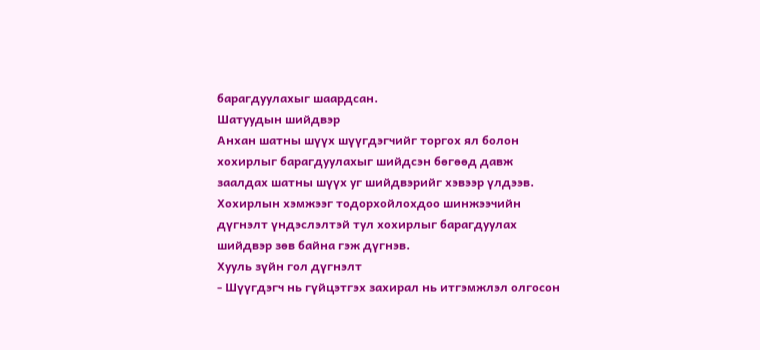барагдуулахыг шаардсан.
Шатуудын шийдвэр
Анхан шатны шүүх шүүгдэгчийг торгох ял болон хохирлыг барагдуулахыг шийдсэн бөгөөд давж заалдах шатны шүүх уг шийдвэрийг хэвээр үлдээв. Хохирлын хэмжээг тодорхойлохдоо шинжээчийн дүгнэлт үндэслэлтэй тул хохирлыг барагдуулах шийдвэр зөв байна гэж дүгнэв.
Хууль зүйн гол дүгнэлт
- Шүүгдэгч нь гүйцэтгэх захирал нь итгэмжлэл олгосон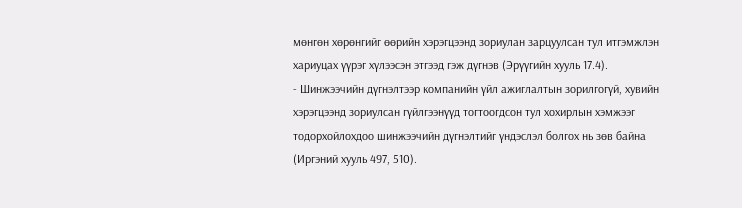мөнгөн хөрөнгийг өөрийн хэрэгцээнд зориулан зарцуулсан тул итгэмжлэн хариуцах үүрэг хүлээсэн этгээд гэж дүгнэв (Эрүүгийн хууль 17.4).
- Шинжээчийн дүгнэлтээр компанийн үйл ажиглалтын зорилгогүй, хувийн хэрэгцээнд зориулсан гүйлгээнүүд тогтоогдсон тул хохирлын хэмжээг тодорхойлохдоо шинжээчийн дүгнэлтийг үндэслэл болгох нь зөв байна (Иргэний хууль 497, 510).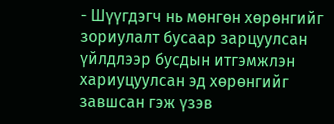- Шүүгдэгч нь мөнгөн хөрөнгийг зориулалт бусаар зарцуулсан үйлдлээр бусдын итгэмжлэн хариуцуулсан эд хөрөнгийг завшсан гэж үзэв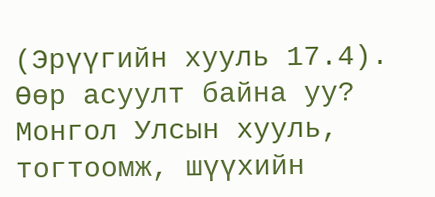(Эрүүгийн хууль 17.4).
Өөр асуулт байна уу?
Монгол Улсын хууль, тогтоомж, шүүхийн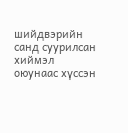шийдвэрийн санд суурилсан хиймэл оюунаас хүссэн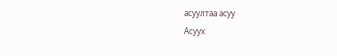асуултаа асуу
Асуух